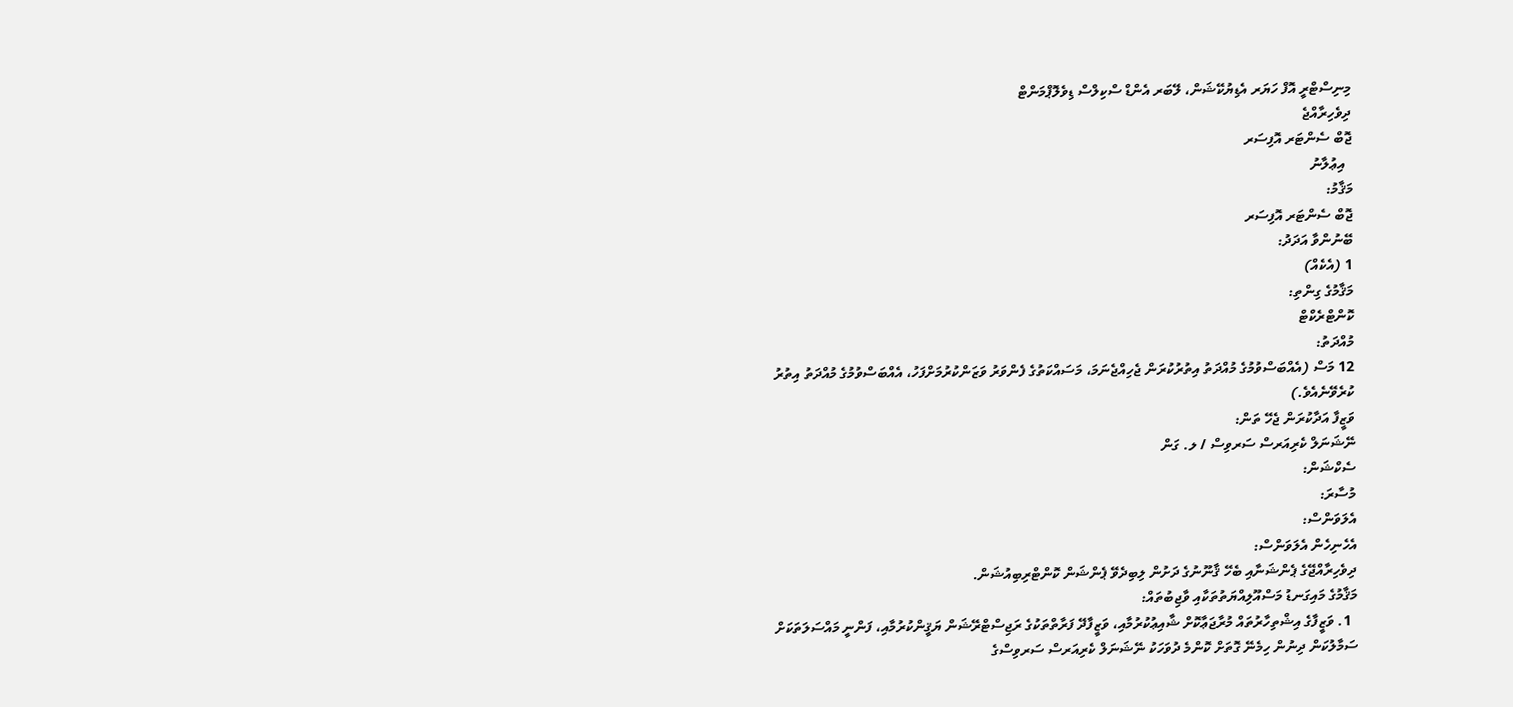މިނިސްޓްރީ އޮފް ހަޔަރ އެޑިޔުކޭޝަން، ލޭބަރ އެންޑް ސްކިލްސް ޑިވެލޮޕްމަންޓް
ދިވެހިރާއްޖެ
ޖޮބް ސެންޓަރ އޮފިސަރ
  އިޢުލާނު
މަޤާމު:
ޖޮބް ސެންޓަރ އޮފިސަރ
ބޭނުންވާ އަދަދު:
1 (އެކެއް)
މަޤާމުގެ ގިންތި:
ކޮންޓްރެކްޓް
މުއްދަތު:
12 މަސް (އެއްބަސްވުމުގެ މުއްދަތު އިތުރުކުރަން ޖެހިއްޖެނަމަ، މަސައްކަތުގެ ފެންވަރު ވަޒަންކުރުމަށްފަހު، އެއްބަސްވުމުގެ މުއްދަތު އިތުރު ކުރެވޭނެއެވެ.)
ވަޒީފާ އަދާކުރަން ޖެހޭ ތަން:
ނޭޝަނަލް ކެރިއަރސް ސަރވިސް / ލ. ގަން
ސެކްޝަން:
މުސާރަ:
އެލަވަންސް:
އެހެނިހެން އެލަވަންސް:
ދިވެހިރާއްޖޭގެ ޕެންޝަނާއި ބެހޭ ޤާނޫނުގެ ދަށުން ލިބިދެވޭ ޕެންޝަން ކޮންޓްރިބިއުޝަން.
މަޤާމުގެ މައިގަނޑު މަސްއޫލިއްޔަތުތަކާއި ވާޖިބުތައް:
  1. ވަޒީފާގެ އިޝްތިހާރުތައް މުރާޖަޢާކޮށް ޝާއިޢުކުރުމާއި، ވަޒީފާދޭ ފަރާތްތަކުގެ ރަޖިސްޓްރޭޝަން ޔަޤީންކުރުމާއި، ފަންނީ މައްސަލަތަކަށް ސަމާލުކަން ދިނުން ހިމެނޭ ގޮތަށް ކޮންމެ ދުވަހަކު ނޭޝަނަލް ކެރިއަރސް ސަރވިސްގެ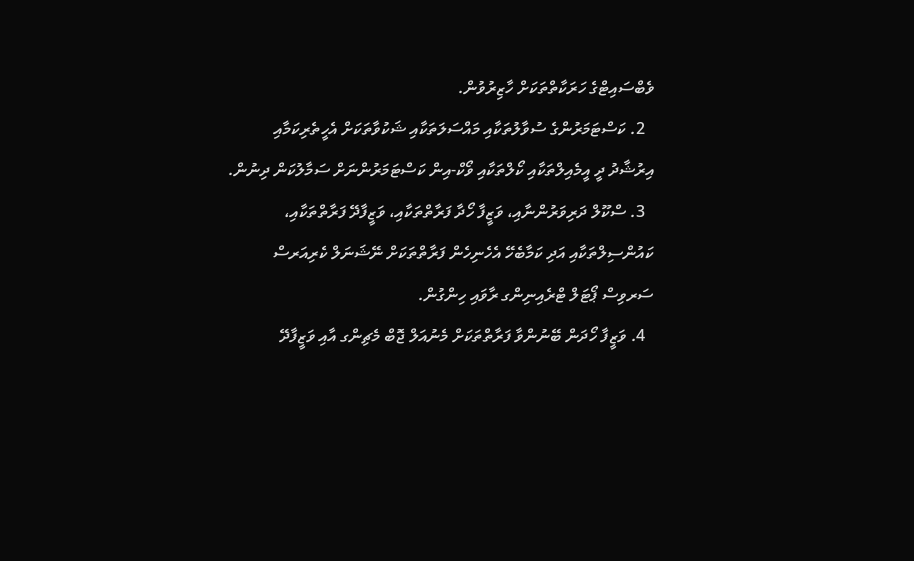ވެބްސައިޓްގެ ހަރަކާތްތަކަށް ހާޒިރުވުން.
  2. ކަސްޓަމަރުންގެ ސުވާލުތަކާއި މައްސަލަތަކާއި ޝަކުވާތަކަށް އެހީތެރިކަމާއި އިރުޝާދު ދީ އީމެއިލްތަކާއި ކޯލްތަކާއި ވޯކް-އިން ކަސްޓަމަރުންނަށް ސަމާލުކަން ދިނުން.
  3. ސްކޫލް ދަރިވަރުންނާއި، ވަޒީފާ ހޯދާ ފަރާތްތަކާއި، ވަޒީފާދޭ ފަރާތްތަކާއި، ކައުންސިލްތަކާއި އަދި ކަމާބެހޭ އެހެނިހެން ފަރާތްތަކަށް ނޭޝަނަލް ކެރިއަރސް ސަރވިސް ޕޯޓަލް ޓްރެއިނިންގ ރާވައި ހިންގުން.
  4. ވަޒީފާ ހޯދަން ބޭނުންވާ ފަރާތްތަކަށް މެނުއަލް ޖޮބް މެޗިންގ އާއި ވަޒީފާދޭ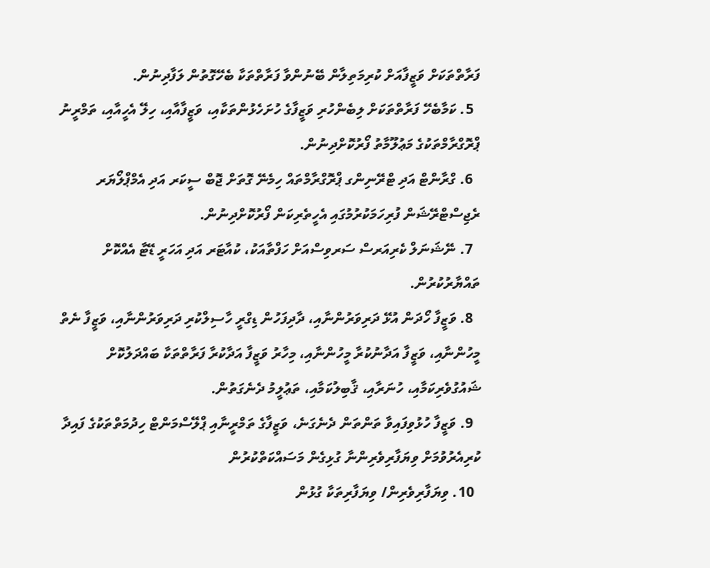ފަރާތްތަކަށް ވަޒީފާއަށް ކުރިމަތިލާން ބޭނުންވާ ފަރާތްތަކާ ބެހޭގޮތުން ލަފާދިނުން.
  5. ކަމާބެހޭ ފަރާތްތަކަށް ލިބެންހުރި ވަޒީފާގެ ހުށަހެޅުންތަކާއި، ވަޒީފާއާއި، ހިލޭ އެހީއާއި، ތަމްރީނު ޕްރޮގްރާމްތަކުގެ މަޢުލޫމާތު ފޯރުކޮށްދިނުން.
  6. ގްރާންޓް އަދި ޓްރޭނިންގ ޕްރޮގްރާމްތައް ހިމެނޭ ގޮތަށް ޖޮބް ސީކަރ އަދި އެމްޕްލޯޔަރ ރެޖިސްޓްރޭޝަން ފުރިހަމަކުރުމުގައި އެހީތެރިކަން ފޯރުކޮށްދިނުން.
  7. ނޭޝަނަލް ކެރިއަރސް ސަރވިސްއަށް ހަފްތާއަކު، ކުއާޓަރ އަދި އަހަރީ ޑޭޓާ އެއްކޮށް ތައްޔާރުކުރުން.
  8. ވަޒީފާ ހޯދަން އުޅޭ ދަރިވަރުންނާއި، ދާދިފަހުން ޑިގްރީ ހާސިލްކުރި ދަރިވަރުންނާއި، ވަޒީފާ ނެތް މީހުންނާއި، ވަޒީފާ އަދާނުކުރާ މީހުންނާއި، މިހާރު ވަޒީފާ އަދާކުރާ ފަރާތްތަކާ ބައްދަލުކޮށް ޝައުގުވެރިކަމާއި، ހުނަރާއި، ޤާބިލުކަމާއި، ތަޢުލީމު ދެނެގަތުން.
  9. ވަޒީފާ ހުޅުވިފައިވާ ތަންތަން ދެނެގަނެ، ވަޒީފާގެ ތަމްރީނާއި ޕްލޭސްމަންޓް ހިދުމަތްތަކުގެ ފައިދާ ކުރިއެރުވުމަށް ވިޔަފާރިވެރިންނާ ގުޅިގެން މަސައްކަތްކުރުން
  10. ވިޔަފާރިވެރިން/ ވިޔަފާރިތަކާ ގުޅުން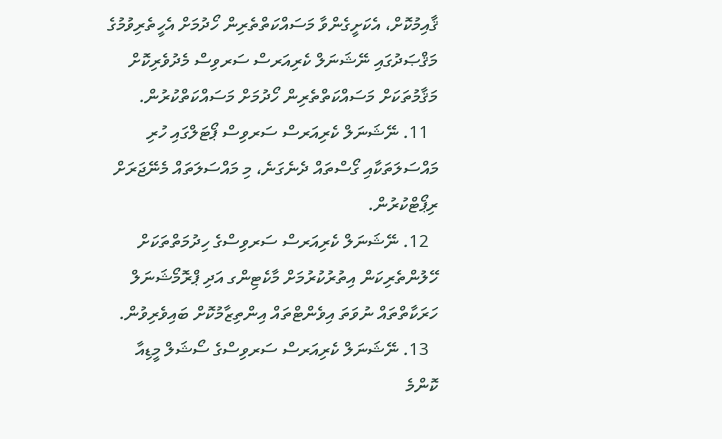ޤާއިމުކޮށް، އެކަށީގެންވާ މަސައްކަތްތެރިން ހޯދުމަށް އެހީތެރިވުމުގެ މަޤްޞަދުގައި ނޭޝަނަލް ކެރިއަރސް ސަރވިސް މެދުވެރިކޮށް މަޤާމުތަކަށް މަސައްކަތްތެރިން ހޯދުމަށް މަސައްކަތްކުރުން.
  11. ނޭޝަނަލް ކެރިއަރސް ސަރވިސް ޕޯޓަލްގައި ހުރި މައްސަލަތަކާއި ގޯސްތައް ދެނެގަނެ، މި މައްސަލަތައް މެނޭޖަރަށް ރިޕޯޓްކުރުން.
  12. ނޭޝަނަލް ކެރިއަރސް ސަރވިސްގެ ހިދުމަތްތަކަށް ހޭލުންތެރިކަން އިތުރުކުރުމަށް މާކެޓިންގ އަދި ޕްރޮމޯޝަނަލް ހަރަކާތްތައް ނުވަތަ އިވެންޓްތައް އިންތިޒާމުކޮށް ބައިވެރިވުން.
  13. ނޭޝަނަލް ކެރިއަރސް ސަރވިސްގެ ސޯޝަލް މީޑިއާ ކޮންމެ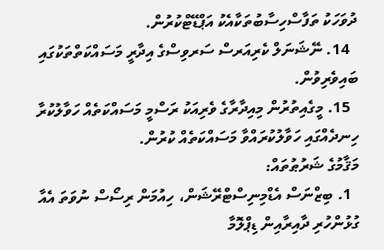ދުވަހަކު ތަފާސްހިސާބުތަކާއެކު އަޕްޑޭޓްކުރުން.
  14. ނޭޝަނަލް ކެރިއަރސް ސަރވިސްގެ އިދާރީ މަސައްކަތްތަކުގައި ބައިވެރިވުން.
  15. މީގެއިތުރުން މިއިދާރާގެ ވެރިއަކު ރަސްމީ މަސައްކަތެއް ހަވާލުކުރާ ހިނދެއްގައި ހަވާލުކުރައްވާ މަސައްކަތެއް ކުރުން.
މަޤާމުގެ ޝަރުޠުތައް:
  1. ބިޒްނަސް އެޑްމިނިސްޓްރޭޝަން، ހިއުމަން ރިސޯސް ނުވަތަ އެއާ ގުޅުންހުރި ދާއިރާއިން ޑިޕްލޮމާ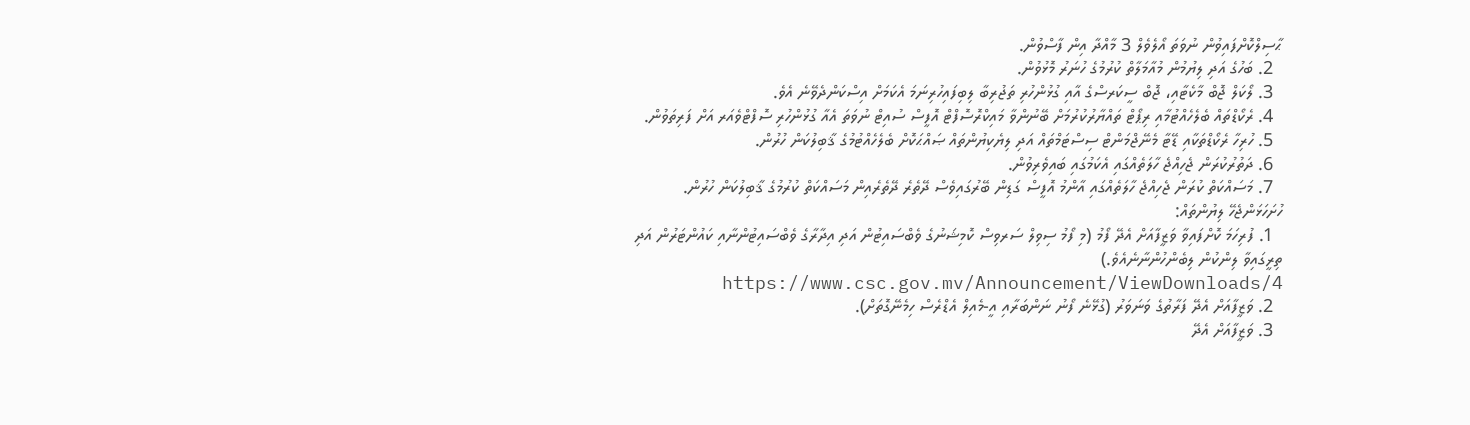ޙާސިލްކޮށްފައިވުން ނުވަތަ އޯލެވެލް 3 މާއްދާ އިން ފާސްވުން.
  2. ބަހުގެ އަދި ލިޔުމުން މުއާމަލާތް ކުރުމުގެ ހުނަރު މޮޅުވުން.
  3. ލޯކަލް ޖޮބް މާކެޓާއި، ޖޮބް ސީކަރސްގެ އާއި ގުޅުންހުރި ތަޖުރިބާ ލިބިފައިހުރިނަމަ އެކަމަށް އިސްކަންދެވޭނެ އެވެ.
  4. ރެކޯޑްތައް ބެލެހެއްޓުމާއި ރިޕޯޓް ތައްޔާރުކުރުމަށް ބޭނުންވާ މައިކްރޮސޮފްޓް އޮފީސް ސުއިޓް ނުވަތަ އެއާ ގުޅުންހުރި ސޮފްޓްވެއަރ އަށް ފަރިތަވުން.
  5. ހުރިހާ ރެކޯޑްތަކާއި ޑޭޓާ މެނޭޖްމަންޓް ސިސްޓަމްތައް އަދި ލިޔެކިޔުންތައް ޞައްޙަކޮށް ބެލެހެއްޓުމުގެ ޤާބިލުކަން ހުރުން.
  6. ދަތުރުކުރަން ޖެހިއްޖެ ހާލަތެއްގައި އެކަމުގައި ބައިވެރިވުން.
  7. މަސައްކަތް ކުރަން ޖެހިއްޖެ ހާލަތެއްގައި އާންމު އޮފީސް ގަޑިން ބޭރުގައިވެސް ދޭތެރެ ދޭތެރެއިން މަސައްކަތް ކުރުމުގެ ޤާބިލުކަން ހުރުން.
ހުށަހަޅަންޖެހޭ ލިޔުންތައް:
  1. ފުރިހަމަ ކޮށްފައިވާ ވަޒީފާއަށް އެދޭ ފޯމު (މި ފޯމު ސިވިލް ސަރވިސް ކޮމިޝަނުގެ ވެބްސައިޓުން އަދި އިދާރާގެ ވެބްސައިޓުންނާއި ކައުންޓަރުން އަދި ތިރީގައިވާ ލިންކުން ލިބެންހުންނާނެއެވެ.) https://www.csc.gov.mv/Announcement/ViewDownloads/4
  2. ވަޒީފާއަށް އެދޭ ފަރާތުގެ ވަނަވަރު (ގުޅޭނެ ފޯނު ނަންބަރާއި އީ-މެއިލް އެޑްރެސް ހިމެނޭގޮތަށް).
  3. ވަޒީފާއަށް އެދޭ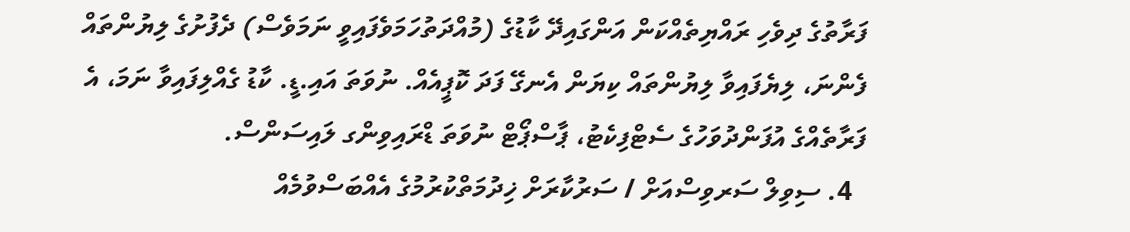ފަރާތުގެ ދިވެހި ރައްޔިތެއްކަން އަންގައިދޭ ކާޑުގެ (މުއްދަތުހަމަވެފައިވީ ނަމަވެސް) ދެފުށުގެ ލިޔުންތައް ފެންނަ، ލިޔެފައިވާ ލިޔުންތައް ކިޔަން އެނގޭ ފަދަ ކޮޕީއެއް. ނުވަތަ އައި.ޑީ. ކާޑު ގެއްލިފައިވާ ނަމަ، އެ ފަރާތެއްގެ އުފަންދުވަހުގެ ސެޓްފިކެޓު، ޕާސްޕޯޓް ނުވަތަ ޑްރައިވިންގ ލައިސަންސް.
  4. ސިވިލް ސަރވިސްއަށް / ސަރުކާރަށް ޚިދުމަތްކުރުމުގެ އެއްބަސްވުމެއް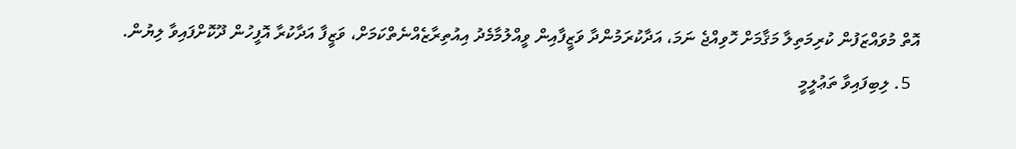އޮތް މުވައްޒަފުން ކުރިމަތިލާ މަޤާމަށް ހޮވިއްޖެ ނަމަ، އަދާކުރަމުންދާ ވަޒީފާއިން ވީއްލުމާމެދު އިއުތިރާޒެއްނެތްކަމަށް، ވަޒީފާ އަދާކުރާ އޮފީހުން ދޫކޮށްފައިވާ ލިޔުން.
  5. ލިބިފައިވާ ތަޢުލީމީ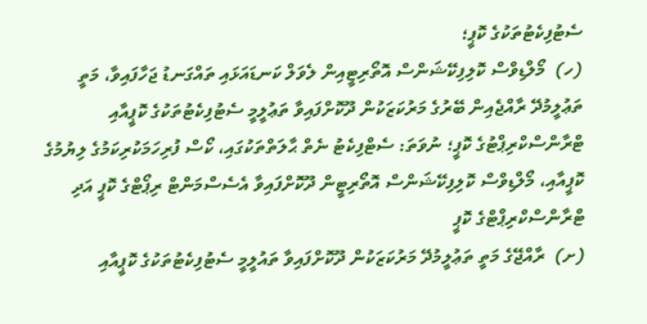ސެޓުފިކެޓުތަކުގެ ކޮޕީ؛
(ހ)  މޯލްޑިވްސް ކޮލިފިކޭޝަންސް އޮތޯރިޓީއިން ލެވަލް ކަނޑައަޅައި ތައްގަނޑު ޖަހާފައިވާ، މަތީ ތަޢުލީމުދޭ ރާއްޖެއިން ބޭރުގެ މަރުކަޒަކުން ދޫކޮށްފައިވާ ތަޢުލީމީ ސެޓުފިކެޓުތަކުގެ ކޮޕީއާއި ޓްރާންސްކްރިޕްޓުގެ ކޮޕީ؛ ނުވަތަ: ސެޓްފިކެޓު ނެތް ޙާލަތްތަކުގައި، ކޯސް ފުރިހަމަކުރިކަމުގެ ލިޔުމުގެ ކޮޕީއާއި، މޯލްޑިވްސް ކޮލިފިކޭޝަންސް އޮތޯރިޓީން ދޫކޮށްފައިވާ އެސެސްމަންޓް ރިޕޯޓްގެ ކޮޕީ އަދި ޓްރާންސްކްރިޕްޓްގެ ކޮޕީ
(ށ)  ރާއްޖޭގެ މަތީ ތަޢުލީމުދޭ މަރުކަޒަކުން ދޫކޮށްފައިވާ ތައުލީމީ ސެޓުފިކެޓުތަކުގެ ކޮޕީއާއި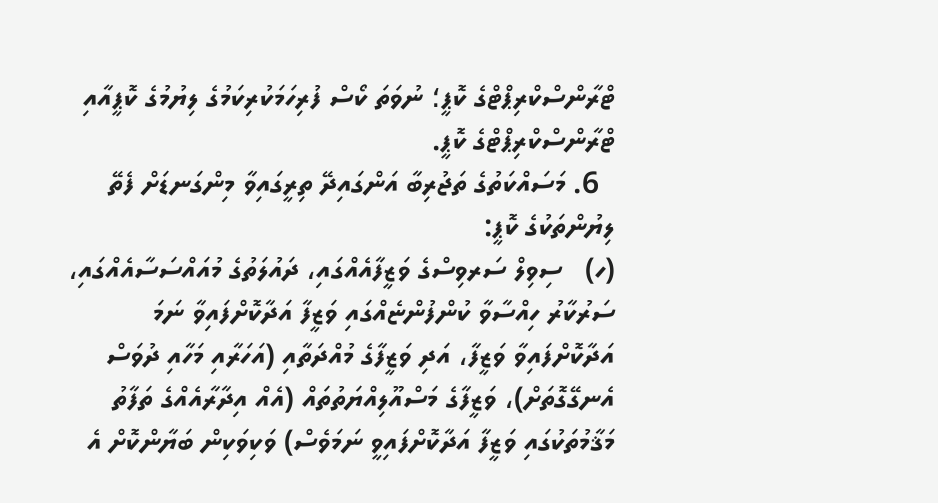ޓްރާންސްކްރިޕްޓްގެ ކޮޕީ؛ ނުވަތަ ކޯސް ފުރިހަމަކުރިކަމުގެ ލިޔުމުގެ ކޮޕީއާއި ޓްރާންސްކްރިޕްޓްގެ ކޮޕީ.
  6. މަސައްކަތުގެ ތަޖުރިބާ އަންގައިދޭ ތިރީގައިވާ މިންގަނޑަށް ފެތޭ ލިޔުންތަކުގެ ކޮޕީ:
(ހ)   ސިވިލް ސަރވިސްގެ ވަޒީފާއެއްގައި، ދައުލަތުގެ މުއައްސަސާއެއްގައި، ސަރުކާރު ހިއްސާވާ ކުންފުންޏެއްގައި ވަޒީފާ އަދާކޮށްފައިވާ ނަމަ އަދާކޮށްފައިވާ ވަޒީފާ، އަދި ވަޒީފާގެ މުއްދަތާއި (އަހަރާއި މަހާއި ދުވަސް އެނގޭގޮތަށް)، ވަޒީފާގެ މަސްއޫލިއްޔަތުތައް (އެއް އިދާރާއެއްގެ ތަފާތު މަޤާމުތަކުގައި ވަޒީފާ އަދާކޮށްފައިވީ ނަމަވެސް) ވަކިވަކިން ބަޔާންކޮށް އެ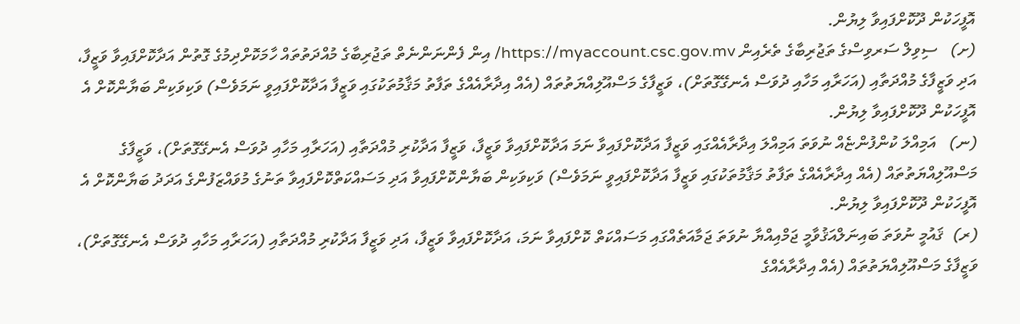އޮފީހަކުން ދޫކޮށްފައިވާ ލިޔުން.
(ށ)   ސިވިލް ސަރވިސްގެ ތަޖުރިބާގެ ތެރެއިން https://myaccount.csc.gov.mv/ އިން ފެންނަންނެތް ތަޖުރިބާގެ މުއްދަތުތައް ހާމަކޮށްދިމުގެ ގޮތުން އަދާކޮށްފައިވާ ވަޒީފާ، އަދި ވަޒީފާގެ މުއްދަތާއި (އަހަރާއި މަހާއި ދުވަސް އެނގޭގޮތަށް)، ވަޒީފާގެ މަސްއޫލިއްޔަތުތައް (އެއް އިދާރާއެއްގެ ތަފާތު މަޤާމުތަކުގައި ވަޒީފާ އަދާކޮށްފައިވީ ނަމަވެސް) ވަކިވަކިން ބަޔާންކޮށް އެ އޮފީހަކުން ދޫކޮށްފައިވާ ލިޔުން.
(ނ)   އަމިއްލަ ކުންފުންޏެއް ނުވަތަ އަމިއްލަ އިދާރާއެއްގައި ވަޒީފާ އަދާކޮށްފައިވާ ނަމަ އަދާކޮށްފައިވާ ވަޒީފާ، ވަޒީފާ އަދާކުރި މުއްދަތާއި (އަހަރާއި މަހާއި ދުވަސް އެނގޭގޮތަށް)، ވަޒީފާގެ މަސްއޫލިއްޔަތުތައް (އެއް އިދާރާއެއްގެ ތަފާތު މަޤާމުތަކުގައި ވަޒީފާ އަދާކޮށްފައިވީ ނަމަވެސް) ވަކިވަކިން ބަޔާންކޮށްފައިވާ އަދި މަސައްކަތްކޮށްފައިވާ ތަނުގެ މުވައްޒަފުންގެ އަދަދު ބަޔާންކޮށް އެ އޮފީހަކުން ދޫކޮށްފައިވާ ލިޔުން.
(ރ)  ޤައުމީ ނުވަތަ ބައިނަލްއަޤުވާމީ ޖަމްއިއްޔާ ނުވަތަ ޖަމާއަތެއްގައި މަސައްކަތް ކޮށްފައިވާ ނަމަ، އަދާކޮށްފައިވާ ވަޒީފާ، އަދި ވަޒީފާ އަދާކުރި މުއްދަތާއި (އަހަރާއި މަހާއި ދުވަސް އެނގޭގޮތަށް)، ވަޒީފާގެ މަސްއޫލިއްޔަތުތައް (އެއް އިދާރާއެއްގެ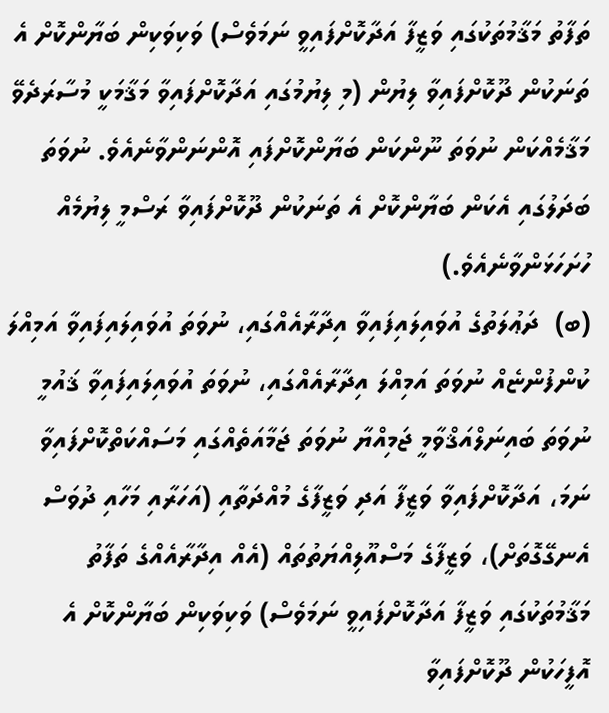ތަފާތު މަޤާމުތަކުގައި ވަޒީފާ އަދާކޮށްފައިވީ ނަމަވެސް) ވަކިވަކިން ބަޔާންކޮށް އެ ތަނަކުން ދޫކޮށްފައިވާ ލިޔުން (މި ލިޔުމުގައި އަދާކޮށްފައިވާ މަޤާމަކީ މުސާރަދެވޭ މަޤާމެއްކަން ނުވަތަ ނޫންކަން ބަޔާންކޮށްފައި އޮންނަންވާނެއެވެ. ނުވަތަ ބަދަލުގައި އެކަން ބަޔާންކޮށް އެ ތަނަކުން ދޫކޮށްފައިވާ ރަސްމީ ލިޔުމެއް ހުށަހަޅަންވާނެއެވެ.)
(ބ)  ދަޢުލަތުގެ އުވައިލައިފައިވާ އިދާރާއެއްގައި، ނުވަތަ އުވައިލައިފައިވާ އަމިއްލަ ކުންފުންޏެއް ނުވަތަ އަމިއްލަ އިދާރާއެއްގައި، ނުވަތަ އުވައިލައިފައިވާ ޤައުމީ ނުވަތަ ބައިނަލްއަޤްވާމީ ޖަމިއްޔާ ނުވަތަ ޖަމާއަތެއްގައި މަސައްކަތްކޮށްފައިވާ ނަމަ، އަދާކޮށްފައިވާ ވަޒީފާ އަދި ވަޒީފާގެ މުއްދަތާއި (އަހަރާއި މަހާއި ދުވަސް އެނގޭގޮތަށް)، ވަޒީފާގެ މަސްއޫލިއްޔަތުތައް (އެއް އިދާރާއެއްގެ ތަފާތު މަޤާމުތަކުގައި ވަޒީފާ އަދާކޮށްފައިވީ ނަމަވެސް) ވަކިވަކިން ބަޔާންކޮށް އެ އޮފީހަކުން ދޫކޮށްފައިވާ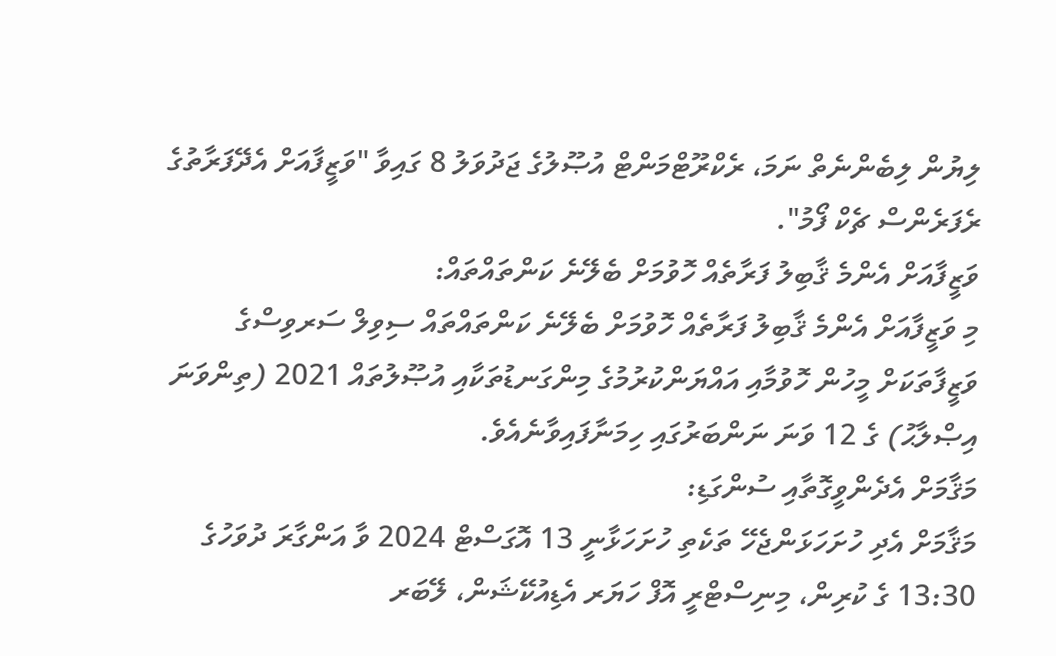ލިޔުން ލިބެންނެތް ނަމަ، ރެކްރޫޓްމަންޓް އުޞޫލުގެ ޖަދުވަލު 8 ގައިވާ "ވަޒީފާއަށް އެދޭފަރާތުގެ ރެފަރެންސް ޗެކް ފޯމު".
ވަޒީފާއަށް އެންމެ ޤާބިލު ފަރާތެއް ހޮވުމަށް ބެލޭނެ ކަންތައްތައް:
މި ވަޒީފާއަށް އެންމެ ޤާބިލު ފަރާތެއް ހޮވުމަށް ބެލޭނެ ކަންތައްތައް ސިވިލް ސަރވިސްގެ ވަޒީފާތަކަށް މީހުން ހޮވުމާއި އައްޔަންކުރުމުގެ މިންގަނޑުތަކާއި އުޞޫލުތައް 2021 (ތިންވަނަ އިޞްލާޙު) ގެ 12 ވަނަ ނަންބަރުގައި ހިމަނާފައިވާނެއެވެ.
މަޤާމަށް އެދެންވީގޮތާއި ސުންގަޑި:
މަޤާމަށް އެދި ހުށަހަޅަންޖެހޭ ތަކެތި ހުށަހަޅާނީ 13 އޮގަސްޓް 2024 ވާ އަންގާރަ ދުވަހުގެ 13:30 ގެ ކުރިން، މިނިސްޓްރީ އޮފް ހަޔަރ އެޑިއުކޭޝަން، ލޭބަރ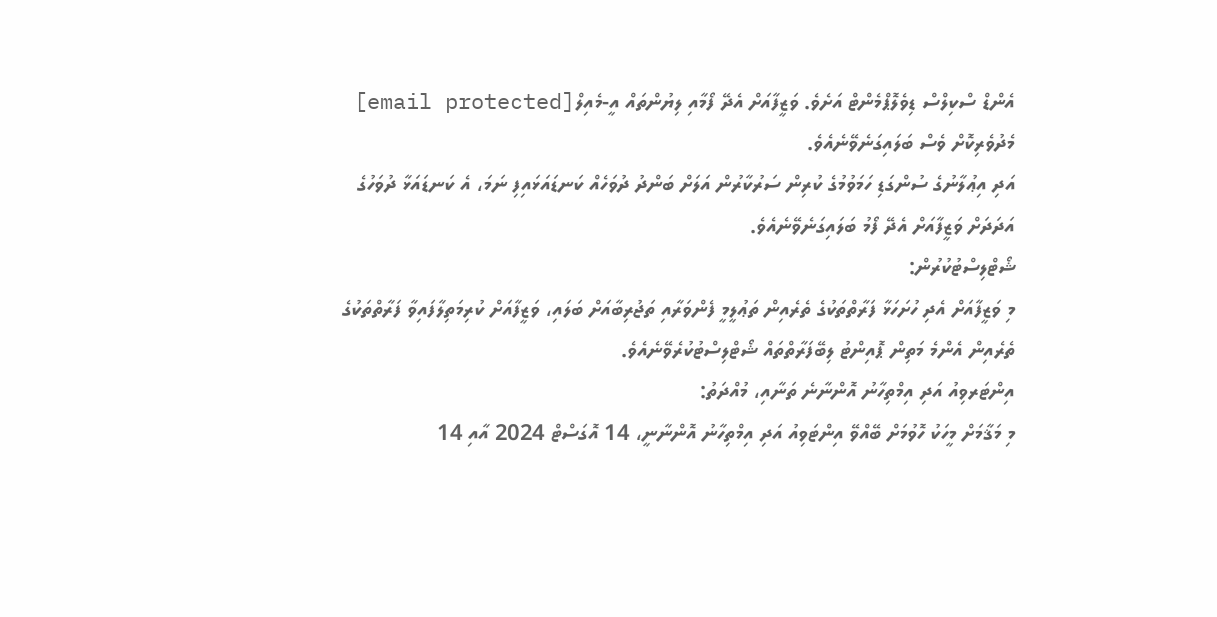އެންޑް ސްކިލްސް ޑިވެލޮޕްމެންޓް އަށެވެ. ވަޒީފާއަށް އެދޭ ފޯމާއި ލިޔުންތައް އީ-މެއިލް[email protected]  މެދުވެރިކޮށް ވެސް ބަލައިގަނެވޭނެއެވެ.
އަދި އިޢުލާނުގެ ސުންގަޑި ހަމަވުމުގެ ކުރިން ސަރުކާރުން އަލަށް ބަންދު ދުވަހެއް ކަނޑައަޅައިފި ނަމަ، އެ ކަނޑައަޅާ ދުވަހުގެ އަދަދަށް ވަޒީފާއަށް އެދޭ ފޯމު ބަލައިގަނެވޭނެއެވެ.
ޝޯޓްލިސްޓުކުރުން:
މި ވަޒީފާއަށް އެދި ހުށަހަޅާ ފަރާތްތަކުގެ ތެރެއިން ތަޢުލީމީ ފެންވަރާއި ތަޖުރިބާއަށް ބަލައި، ވަޒީފާއަށް ކުރިމަތިލާފައިވާ ފަރާތްތަކުގެ ތެރެއިން އެންމެ މަތިން ޕޮއިންޓު ލިބޭފަރާތްތައް ޝޯޓްލިސްޓުކުރެވޭނެއެވެ.
އިންޓަރވިއު އަދި އިމްތިހާނު އޮންނާނެ ތަނާއި، މުއްދަތު:
މި މަޤާމަށް މީހަކު ހޮވުމަށް ބޭއްވޭ އިންޓަވިއު އަދި އިމްތިހާނު އޮންނާނީ، 14 އޮގަސްޓް 2024 އާއި 14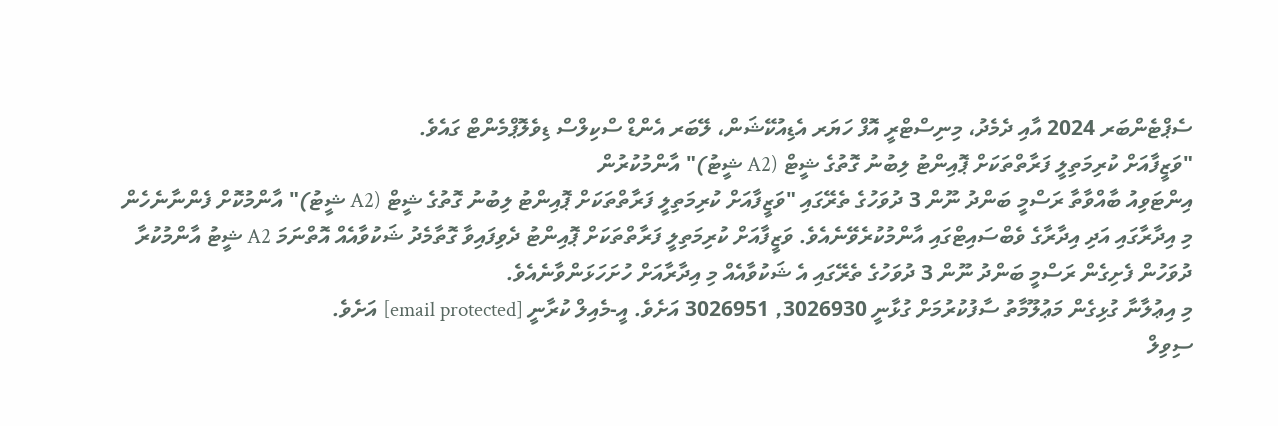ސެޕްޓެންބަރ 2024 އާއި ދެމެދު، މިނިސްޓްރީ އޮފް ހަޔަރ އެޑިއުކޭޝަން، ލޭބަރ އެންޑް ސްކިލްސް ޑިވެލޮޕްމެންޓް ގައެވެ.
"ވަޒީފާއަށް ކުރިމަތިލީ ފަރާތްތަކަށް ޕޮއިންޓު ލިބުނު ގޮތުގެ ޝީޓް (A2 ޝީޓު)" އާންމުކުރުން
އިންޓަވިއު ބާއްވާތާ ރަސްމީ ބަންދު ނޫން 3 ދުވަހުގެ ތެރޭގައި "ވަޒީފާއަށް ކުރިމަތިލީ ފަރާތްތަކަށް ޕޮއިންޓު ލިބުނު ގޮތުގެ ޝީޓް (A2 ޝީޓު)" އާންމުކޮށް ފެންނާނެހެން މި އިދާރާގައި އަދި އިދާރާގެ ވެބްސައިޓްގައި އާންމުކުރެވޭނެއެވެ. ވަޒީފާއަށް ކުރިމަތިލީ ފަރާތްތަކަށް ޕޮއިންޓު ދެވިފައިވާ ގޮތާމެދު ޝަކުވާއެއް އޮތްނަމަ A2 ޝީޓު އާންމުކުރާ ދުވަހުން ފެށިގެން ރަސްމީ ބަންދު ނޫން 3 ދުވަހުގެ ތެރޭގައި އެ ޝަކުވާއެއް މި އިދާރާއަށް ހުށަހަޅަންވާނެއެވެ.
މި އިޢުލާނާ ގުޅިގެން މަޢުލޫމާތު ސާފުކުރުމަށް ގުޅާނީ 3026930, 3026951 އަށެވެ. އީ-މެއިލް ކުރާނީ [email protected] އަށެވެ.
ސިވިލް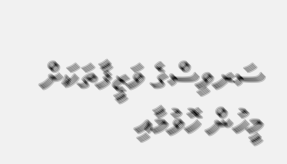ސަރވިސްގެ ވަޒީފާތަކަށް މީހުން ހޮވުމާއި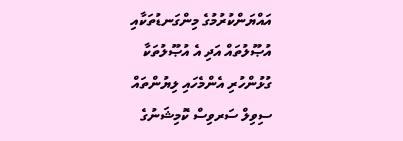އައްޔަންކުރުމުގެ މިންގަނޑުތަކާއި އުޞޫލުތައް އަދި އެ އުޞޫލުތަކާ ގުޅުންހުރި އެންމެހައި ލިޔުންތައް ސިވިލް ސަރވިސް ކޮމިޝަނުގެ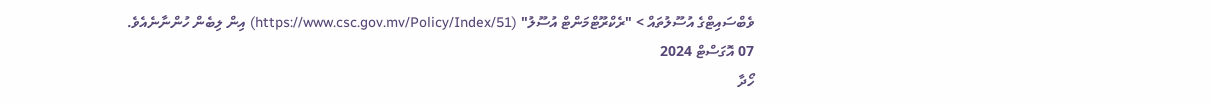ވެބްސައިޓްގެ އުސޫލުތައް > "ރެކްރޫޓްމަންޓް އުސޫލު" (https://www.csc.gov.mv/Policy/Index/51) އިން ލިބެން ހުންނާނެއެވެ.
07 އޮގަސްޓް 2024
ހޯދާ